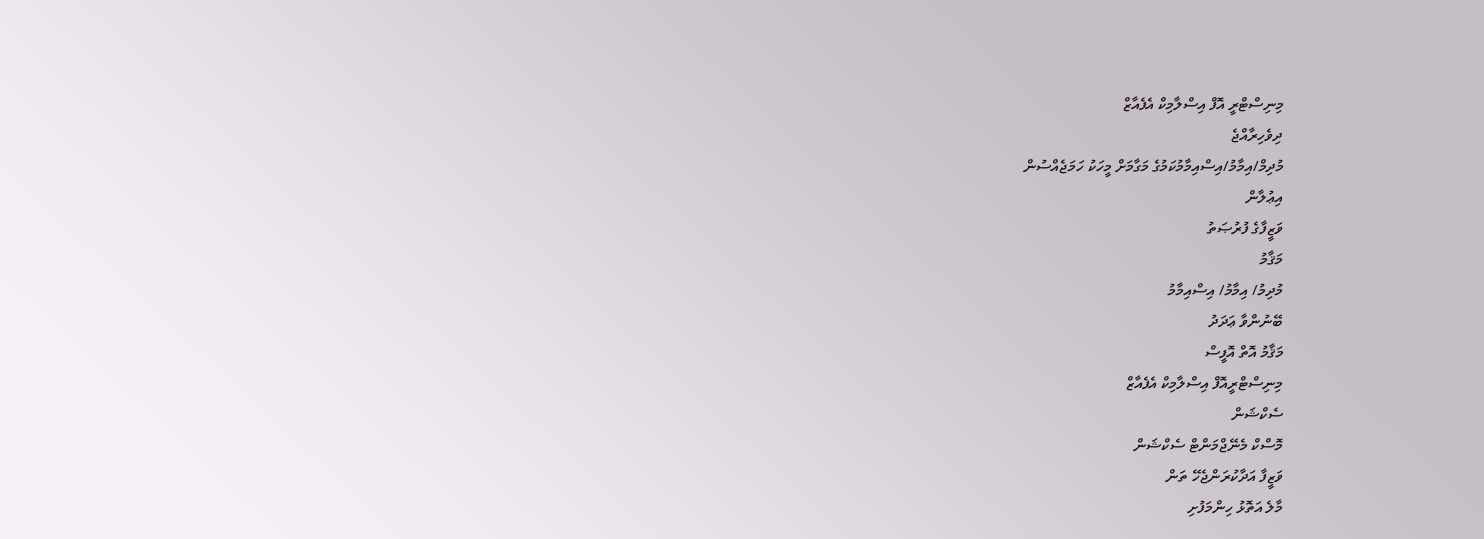މިނިސްޓްރީ އޮފް އިސްލާމިކް އެފެއާޒް
ދިވެހިރާއްޖެ
މުދިމް/އިމާމު/އިސްއިމާމުކަމުގެ މަގާމަށް މީހަކު ހަމަޖެއްސުން
އިޢުލާން
ވަޒީފާގެ ފުރުޞަތު
މަޤާމު
މުދިމު/ އިމާމު/ އިސްއިމާމު
ބޭނުންވާ ޢަދަދު
މަޤާމު އޮތް އޮފީސް
މިނިސްޓްރީއޮފް އިސްލާމިކް އެފެއާޒް
ސެކްޝަން
މޮސްކް މެނޭޖްމަންޓް ސެކްޝަން
ވަޒީފާ އަދާކުރަންޖެހޭ ތަން
މާލެ އަތޮޅު ހިންމަފުށި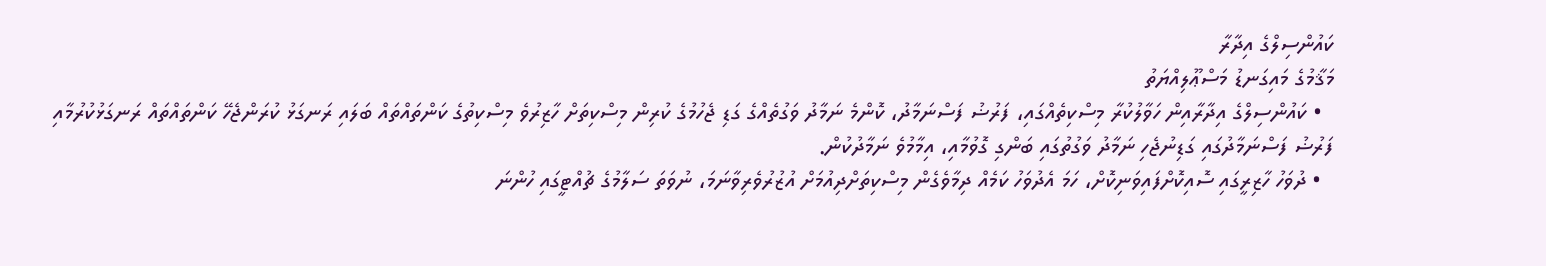ކައުންސިލްގެ އިދާރާ
މަޤާމުގެ މައިގަނޑު މަސްޢޫލިއްޔަތު
  • ކައުންސިލްގެ އިދާރާއިން ހަވާލުކުރާ މިސްކިތެއްގައި، ފަރުޟު ފަސްނަމާދު، ކޮންމެ ނަމާދު ވަގުތެއްގެ ގަޑި ޖެހުމުގެ ކުރިން މިސްކިތަށް ހާޒިރުވެ މިސްކިތުގެ ކަންތައްތައް ބަލައި ރަނގަޅު ކުރަންޖެހޭ ކަންތައްތައް ރަނގަޅުކުރުމާއި ފަރުޟު ފަސްނަމާދުގައި ގަޑިނުޖެހި ނަމާދު ވަގުތުގައި ބަންގި ގޮވުމާއި، އިމާމުވެ ނަމާދުކުން.
  • ދުވަހު ހާޒިރީގައި ސޮއިކޮށްފައިވަނިކޮށް، ހަމަ އެދުވަހު ކަމެއް ދިމާވެގެން މިސްކިތަށްދިއުމަށް އުޒުރުވެރިވާނަމަ، ނުވަތަ ސަލާމުގެ ޗުއްޓީގައި ހުންނަ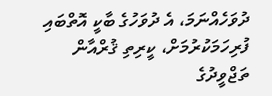ދުވަހެއްނަމަ، އެ ދުވަހުގެ ބާކީ އޮތްބައި ފުރިހަމަކުރުމަށް، ކީރިތި ޤުރްއާން ތަޖްވީދުގެ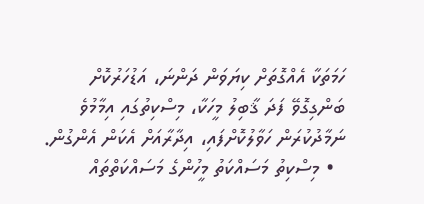ހަމަތަކާ އެއްގޮތަށް ކިޔަވަން ދަންނަ، އަޑުހަރުކޮށް ބަންގިގޮވޭ ފަދަ ޤާބިލު މީހަކާ، މިސްކިތުގައި އިމާމުވެ ނަމާދުކުރަން ހަވާލުކޮށްފައި، އިދާރާއަށް އެކަން އެންގުން.
  • މިސްކިތު މަސައްކަތު މީހުންގެ މަސައްކަތްތައް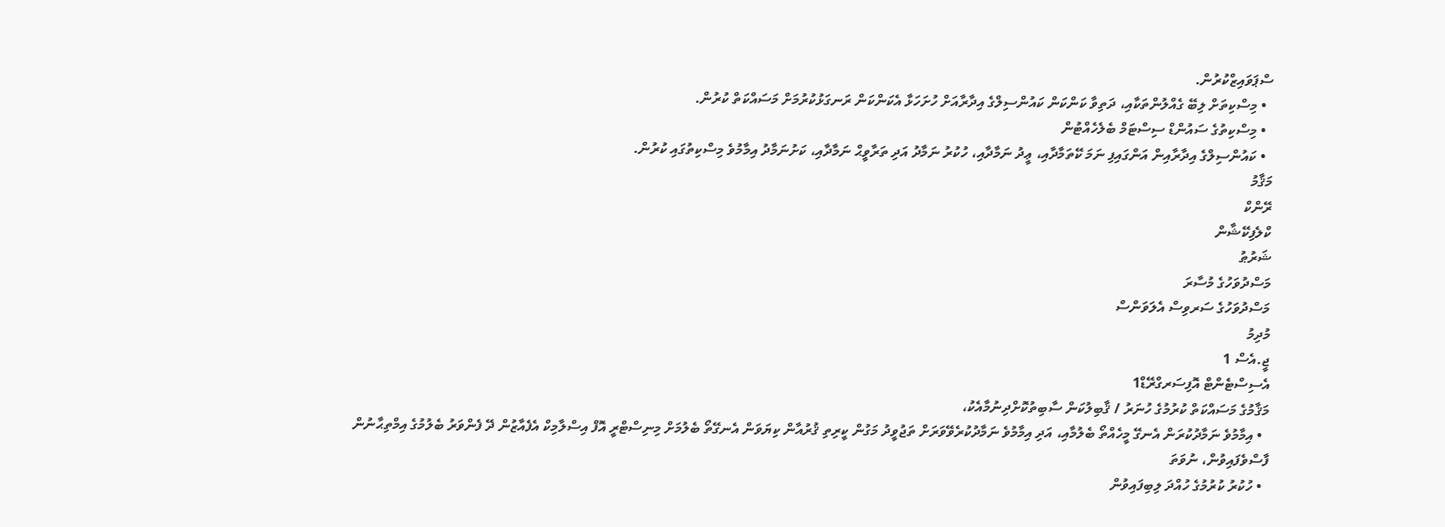ސްޕަވައިޒްކުރުން.
  • މިސްކިތަށް ލިބޭ ގެއްލުންތަކާއި، ދަތިވާ ކަންކަން ކައުންސިލްގެ އިދާރާއަށް ހުށަހަޅާ އެކަންކަން ރަނގަޅުކުރުމަށް މަސައްކަތް ކުރުން.
  • މިސްކިތުގެ ސައުންޑް ސިސްޓަމް ބެލެހެއްޓުން
  • ކައުންސިލްގެ އިދާރާއިން އަންގައިފި ނަމަ ކޭތަމާދާއި، ޢީދު ނަމާދާއި، ހުކުރު ނަމާދު އަދި ތަރާވީޙް ނަމާދާއި، ކަށުނަމާދު އިމާމުވެ މިސްކިތުގައި ކުރުން.
މަޤާމު
ރޭންކް
ކްލެފިކޭޝާން
ޝަރުޠު
މަސްދުވަހުގެ މުސާރަ
މަސްދުވަހުގެ ސަރވިސް އެލަވަންސް
މުދިމު
ޖީ.އެސް 1
އެސިސްޓެންޓް އޮފިސަރގްރޭޑް1
މަޤާމުގެ މަސައްކަތް ކުރުމުގެ ހުނަރު / ޤާބިލުކަން ސާބިތުކޮށްދިނުމާއެކު،
  • އިމާމުވެ ނަމާދުކުރަން އެނގޭ މީހެއްތޯ ބެލުމާއި، އަދި އިމާމުވެ ނަމާދުކުރެވޭވަރަށް ތަޖުވީދު މަގުން ކީރިތި ޤުރުއާން ކިޔަވަން އެނގޭތޯ ބެލުމަށް މިނިސްޓްރީ އޮފް އިސްލާމިކް އެފެއާޒުން ދޭ ފެންވަރު ބެލުމުގެ އިމްތިޙާނުން ފާސްވެފައިވުން، ނުވަތަ
  • ހުކުރު ކުރުމުގެ ހުއްދަ ލިބިފައިވުން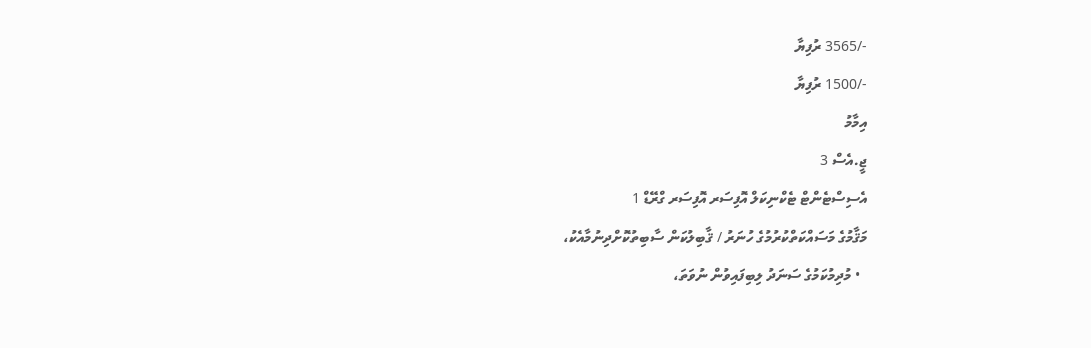-/3565 ރުފިޔާ
-/1500 ރުފިޔާ
އިމާމު
ޖީ.އެސް 3
އެސިސްޓެންޓް ޓެކްނިކަލް އޮފިސަރ އޮފިސަރ ގްރޭޑް 1
މަޤާމުގެ މަސައްކަތްކުރުމުގެ ހުނަރު / ޤާބިލުކަން ސާބިތުކޮށްދިނުމާއެކު،
  • މުދިމުކަމުގެ ސަނަދު ލިބިފައިވުން ނުވަތަ،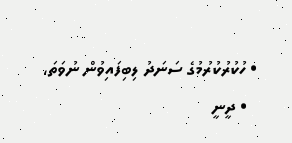• ހުކުރުކުރުމުގެ ސަނަދު ލިބިފައިވުން ނުވަތަ،
  • ދީނީ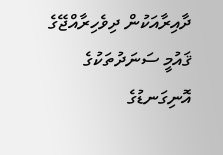ދާއިރާއަކުން ދިވެހިރާއްޖޭގެ ޤައުމީ ސަނަދުތަކުގެ އޮނިގަނޑުގެ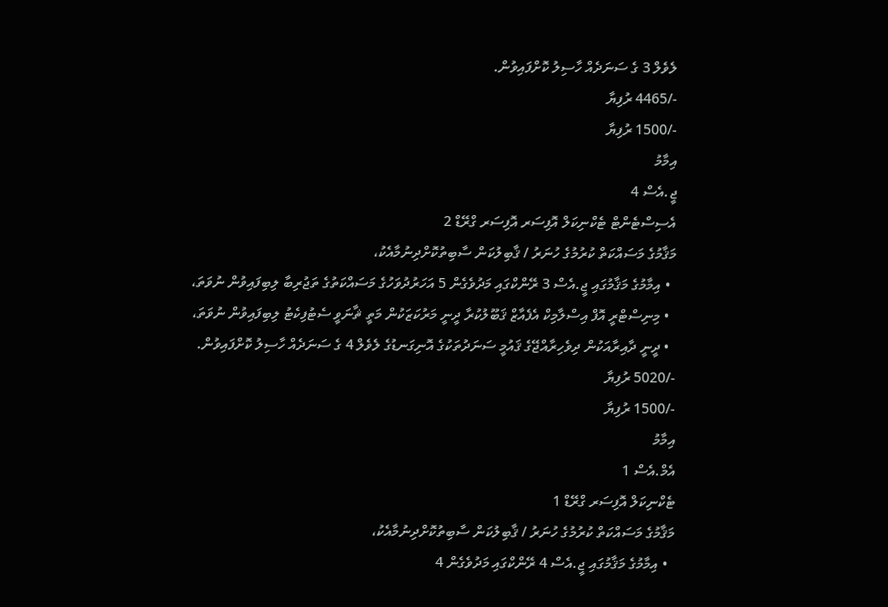ލެވެލް 3 ގެ ސަނަދެއް ހާސިލު ކޮށްފައިވުން.
-/4465 ރުފިޔާ
-/1500 ރުފިޔާ
އިމާމު
ޖީ.އެސް 4
އެސިސްޓެންޓް ޓެކްނިކަލް އޮފިސަރ އޮފިސަރ ގްރޭޑް 2
މަޤާމުގެ މަސައްކަތް ކުރުމުގެ ހުނަރު / ޤާބިލުކަން ސާބިތުކޮށްދިނުމާއެކު،
  • އިމާމުގެ މަޤާމުގައި ޖީ.އެސް 3 ރޭންކްގައި މަދުވެގެން 5 އަހަރުދުވަހުގެ މަސައްކަތުގެ ތަޖުރިބާ ލިބިފައިވުން ނުވަތަ،
  • މިނިސްޓްރީ އޮފް އިސްލާމިކް އެފެއާޒް ޤަބޫލުކުރާ ދީނީ މަރުކަޒަކުން މަތީ ޘާނަވީ ސެޓުފިކެޓު ލިބިފައިވުން ނުވަތަ،
  • ދީނީ ދާއިރާއަކުން ދިވެހިރާއްޖޭގެ ޤައުމީ ސަނަދުތަކުގެ އޮނިގަނޑުގެ ލެވެލް 4 ގެ ސަނަދެއް ހާސިލު ކޮށްފައިވުން.
-/5020 ރުފިޔާ
-/1500 ރުފިޔާ
އިމާމު
އެމް.އެސް 1
ޓެކްނިކަލް އޮފިސަރ ގްރޭޑް 1
މަޤާމުގެ މަސައްކަތް ކުރުމުގެ ހުނަރު / ޤާބިލުކަން ސާބިތުކޮށްދިނުމާއެކު،
  • އިމާމުގެ މަޤާމުގައި ޖީ.އެސް 4 ރޭންކްގައި މަދުވެގެން 4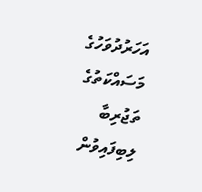އަހަރުދުވަހުގެ މަސައްކަތުގެ ތަޖުރިބާ ލިބިފައިވުން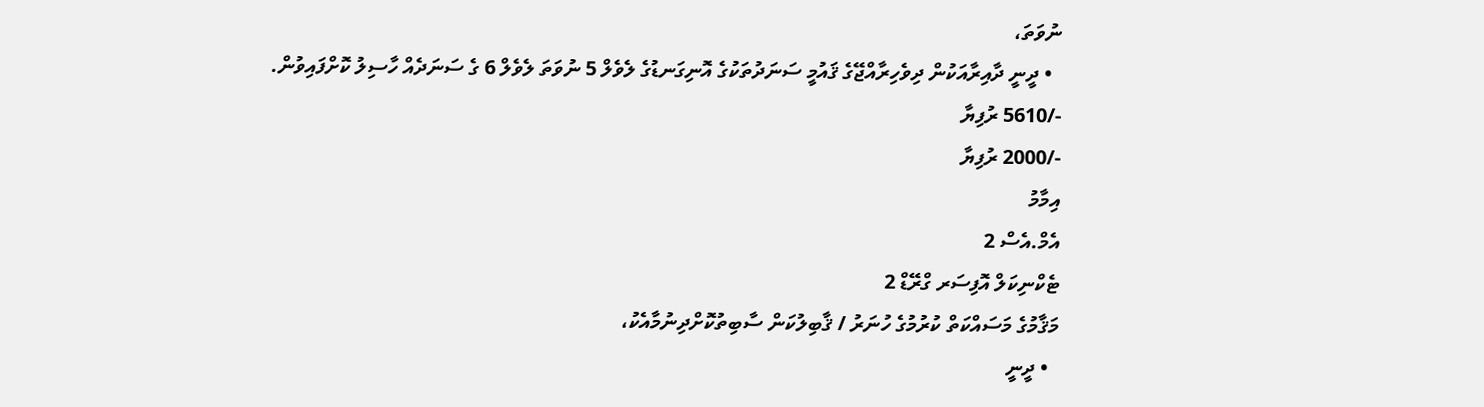ނުވަތަ،
  • ދީނީ ދާއިރާއަކުން ދިވެހިރާއްޖޭގެ ޤައުމީ ސަނަދުތަކުގެ އޮނިގަނޑުގެ ލެވެލް 5 ނުވަތަ ލެވެލް 6 ގެ ސަނަދެއް ހާސިލު ކޮށްފައިވުން.
-/5610 ރުފިޔާ
-/2000 ރުފިޔާ
އިމާމު
އެމް.އެސް 2
ޓެކްނިކަލް އޮފިސަރ ގްރޭޑް 2
މަޤާމުގެ މަސައްކަތް ކުރުމުގެ ހުނަރު / ޤާބިލުކަން ސާބިތުކޮށްދިނުމާއެކު،
  • ދީނީ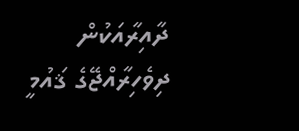ދާއިރާއަކުން ދިވެހިރާއްޖޭގެ ޤައުމީ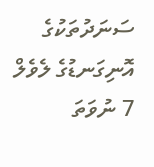ސަނަދުތަކުގެ އޮނިގަނޑުގެ ލެވެލް 7 ނުވަތަ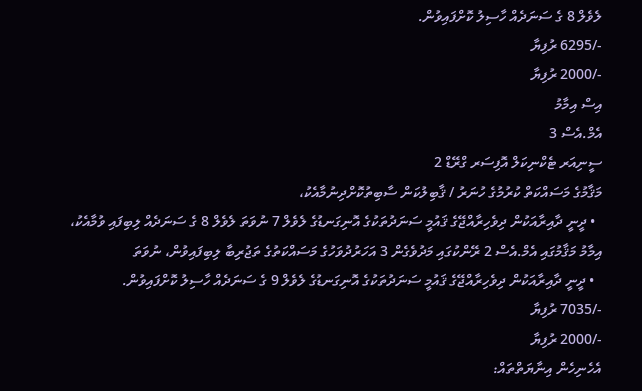ލެވެލް 8 ގެ ސަނަދެއް ހާސިލު ކޮށްފައިވުން.
-/6295 ރުފިޔާ
-/2000 ރުފިޔާ
އިސް އިމާމު
އެމް.އެސް 3
ސީނިއަރ ޓެކްނިކަލް އޮފިސަރ ގްރޭޑް 2
މަޤާމުގެ މަސައްކަތް ކުރުމުގެ ހުނަރު / ޤާބިލުކަން ސާބިތުކޮށްދިނުމާއެކު،
  • ދީނީ ދާއިރާއަކުން ދިވެހިރާއްޖޭގެ ޤައުމީ ސަނަދުތަކުގެ އޮނިގަނޑުގެ ލެވެލް 7 ނުވަތަ ލެވެލް 8 ގެ ސަނަދެއް ލިބިފައި ވުމާއެކު، އިމާމު މަޤާމުގައި އެމް.އެސް 2 ރޭންކުގައި މަދުވެގެން 3 އަހަރުދުވަހުގެ މަސައްކަތުގެ ތަޖުރިބާ ލިބިފައިވުން، ނުވަތަ
  • ދީނީ ދާއިރާއަކުން ދިވެހިރާއްޖޭގެ ޤައުމީ ސަނަދުތަކުގެ އޮނިގަނޑުގެ ލެވެލް 9 ގެ ސަނަދެއް ހާސިލު ކޮށްފައިވުން.
-/7035 ރުފިޔާ
-/2000 ރުފިޔާ
އެހެނިހެން އިނާޔަތްތައް: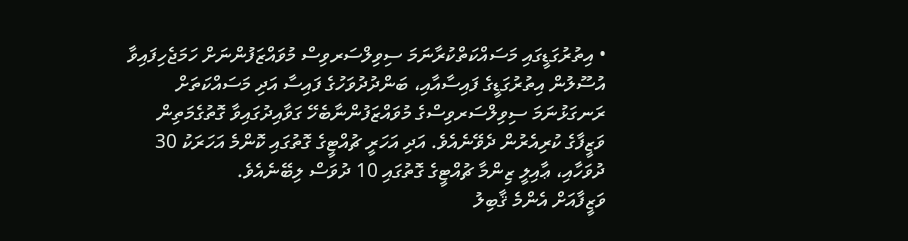• އިތުރުގަޑީގައި މަސައްކަތްކުރާނަމަ ސިވިލްސަރވިސް މުވައްޒަފުންނަށް ހަމަޖެހިފައިވާ އުސޫލުން އިތުރުގަޑީގެ ފައިސާއާއި، ބަންދުދުވަހުގެ ފައިސާ އަދި މަސައްކަތަށް ރަނގަޅުނަމަ ސިވިލްސަރވިސްގެ މުވައްޒަފުންނާބެހޭ ގަވާއިދުގައިވާ ގޮތުގެމަތިން ވަޒީފާގެ ކުރިއެރުން ދެވޭނެއެވެ. އަދި އަހަރީ ޗުއްޓީގެ ގޮތުގައި ކޮންމެ އަހަރަކު 30 ދުވަހާއި، ޢާއިލީ ޒިންމާ ޗުއްޓީގެ ގޮތުގައި 10 ދުވަސް ލިބޭނެއެވެ.
ވަޒީފާއަށް އެންމެ ޤާބިލު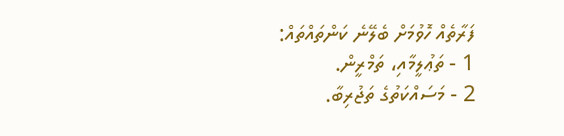ފަރާތެއް ހޮވުމަށް ބެލޭނެ ކަންތައްތައް:
1 - ތަޢުލީމާއި، ތަމްރީން.
2 - މަސައްކަތުގެ ތަޖުރިބާ.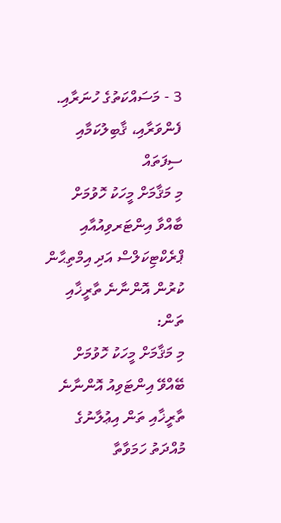3 - މަސައްކަތުގެ ހުނަރާއި. ފެންވަރާއި، ޤާބިލުކަމާއި ސިފަތައް
މި މަޤާމަށް މީހަކު ހޮވުމަށް ބާއްވާ އިންޓަރވިއުއާއި ޕްރެކްޓިކަލްސް އަދި އިމްތިޙާން ކުރުން އޮންނާނެ ތާރީޚާއި ތަން:
މި މަޤާމަށް މީހަކު ހޮވުމަށް ބޭއްވޭ އިންޓަވިއު އޮންނާނެ ތާރީޚާއި ތަން އިޢުލާނުގެ މުއްދަތު ހަމަވާތާ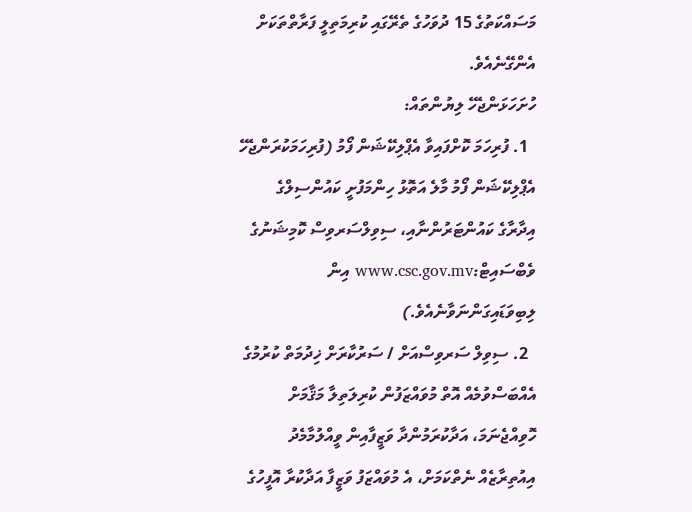މަސައްކަތުގެ 15 ދުވަހުގެ ތެރޭގައި ކުރިމަތިލީ ފަރާތްތަކަށް އެންގޭނެއެވެ.
ހުށަހަޅަންޖެހޭ ލިޔުންތައް:
  1. ފުރިހަމަ ކޮށްފައިވާ އެޕްލިކޭޝަން ފޯމު (ފުރިހަމަކުރަންޖެހޭ އެޕްލިކޭޝަން ފޯމު މާލެ އަތޮޅު ހިންމަފުށީ ކައުންސިލްގެ އިދާރާގެ ކައުންޓަރުންނާއި، ސިވިލްސަރވިސް ކޮމިޝަނުގެ ވެބްސައިޓް:www.csc.gov.mv އިން ލިބިވަޑައިގަންނަވާނެއެވެ.)
  2. ސިވިލް ސަރވިސްއަށް / ސަރުކާރަށް ޚިދުމަތް ކުރުމުގެ އެއްބަސްވުމެއް އޮތް މުވައްޒަފުން ކުރިލަތިލާ މަޤާމަށް ހޮވިއްޖެނަމަ، އަދާކުރަމުންދާ ވަޒީފާއިން ވީއްލުމާމެދު އިއުތިރާޒެއް ނެތްކަމަށް، އެ މުވައްޒަފު ވަޒީފާ އަދާކުރާ އޮފީހުގެ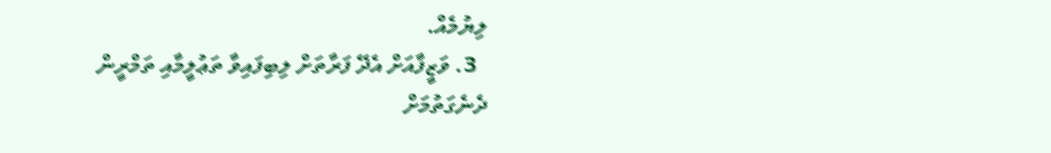ލިޔުމެއް.
  3. ވަޒީފާއަށް އެދޭ ފަރާތަށް ލިބިފައިވާ ތަޢުލީމާއި ތަމްރީން ދެނެގަތުމަށް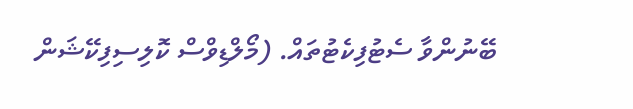ބޭނުންވާ ސެޓުފިކެޓުތައް. (މޯލްޑިވްސް ކޮލިސިފިކޭޝަން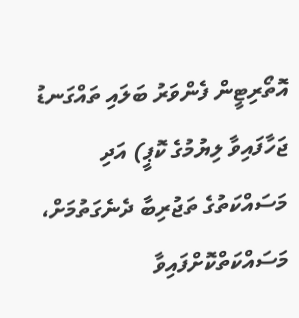އޮތޯރިޓީން ފެންވަރު ބަލައި ތައްގަނޑު ޖަހާފައިވާ ލިޔުމުގެ ކޮޕީ) އަދި މަސައްކަތުގެ ތަޖުރިބާ ދެނެގަތުމަށް، މަސައްކަތްކޮށްފައިވާ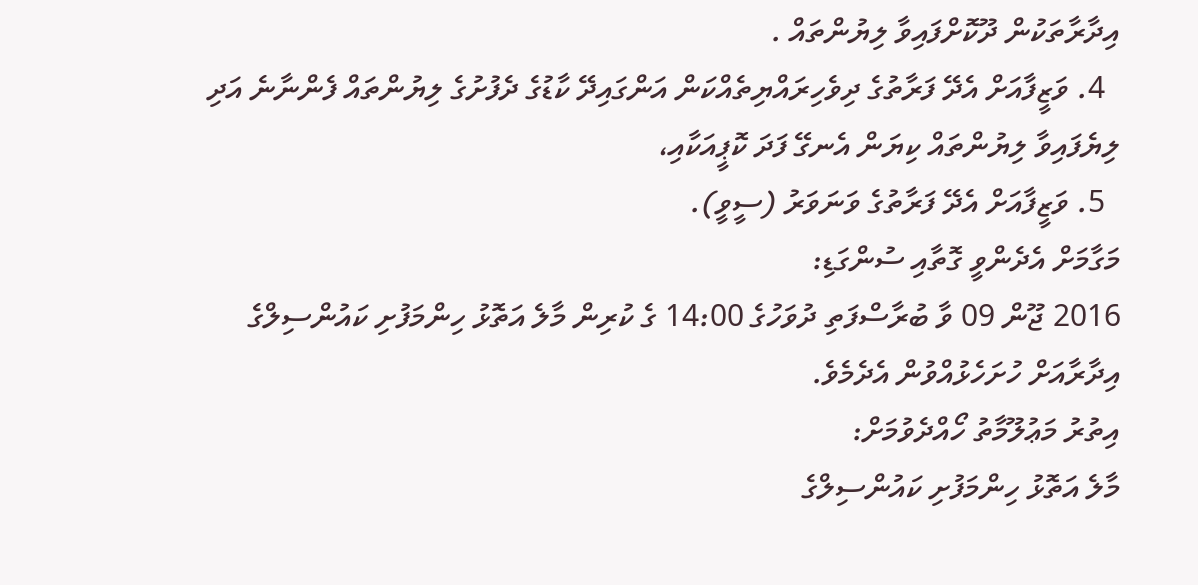އިދާރާތަކުން ދޫކޮށްފައިވާ ލިޔުންތައް .
  4. ވަޒީފާއަށް އެދޭ ފަރާތުގެ ދިވެހިރައްޔިތެއްކަން އަންގައިދޭ ކާޑުގެ ދެފުށުގެ ލިޔުންތައް ފެންނާނެ އަދި ލިޔެފައިވާ ލިޔުންތައް ކިޔަން އެނގޭ ފަދަ ކޮޕީއަކާއި،
  5. ވަޒީފާއަށް އެދޭ ފަރާތުގެ ވަނަވަރު (ސީވީ).
މަގާމަށް އެދެންވީ ގޮތާއި ސުންގަޑި:
2016 ޖޫން 09 ވާ ބުރާސްފަތި ދުވަހުގެ 14:00 ގެ ކުރިން މާލެ އަތޮޅު ހިންމަފުށި ކައުންސިލްގެ އިދާރާއަށް ހުށަހެޅުއްވުން އެދެމެވެ.
އިތުރު މަޢުލޫމާތު ހޯއްދެވުމަށް:
މާލެ އަތޮޅު ހިންމަފުށި ކައުންސިލްގެ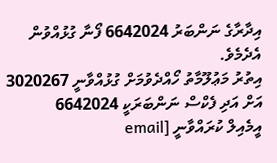އިދާރާގެ ނަންބަރު 6642024 ފޯނާ ގުޅުއްވުން އެދެމެވެ.
އިތުރު މަޢުލޫމާތު ހޯއްދެވުމަށް ގުޅުއްވާނީ 3020267 އަށް އަދި ފެކްސް ނަންބަރަކީ 6642024
އީމެއިލް ކުރައްވާނީ [email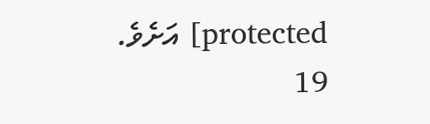protected] އަށެވެ.
19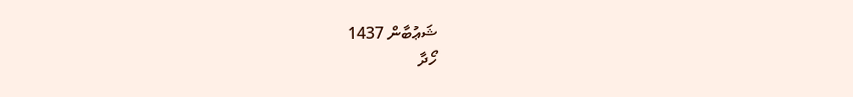ޝަޢުބާން 1437
ހޯދާ